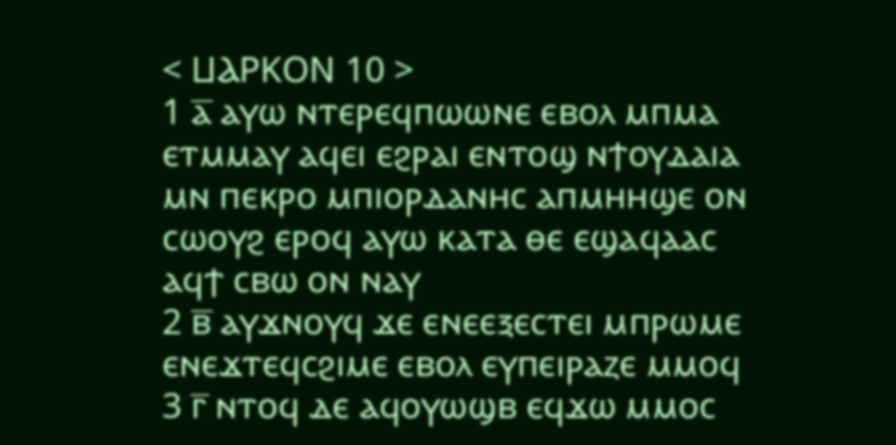< ⳘⲀⲢⲔⲞⲚ 10 >
1 ⲁ̅ ⲁⲩⲱ ⲛⲧⲉⲣⲉϥⲡⲱⲱⲛⲉ ⲉⲃⲟⲗ ⲙⲡⲙⲁ ⲉⲧⲙⲙⲁⲩ ⲁϥⲉⲓ ⲉϩⲣⲁⲓ ⲉⲛⲧⲟϣ ⲛϯⲟⲩⲇⲁⲓⲁ ⲙⲛ ⲡⲉⲕⲣⲟ ⲙⲡⲓⲟⲣⲇⲁⲛⲏⲥ ⲁⲡⲙⲏⲏϣⲉ ⲟⲛ ⲥⲱⲟⲩϩ ⲉⲣⲟϥ ⲁⲩⲱ ⲕⲁⲧⲁ ⲑⲉ ⲉϣⲁϥⲁⲁⲥ ⲁϥϯ ⲥⲃⲱ ⲟⲛ ⲛⲁⲩ
2 ⲃ̅ ⲁⲩϫⲛⲟⲩϥ ϫⲉ ⲉⲛⲉⲉⲝⲉⲥⲧⲉⲓ ⲙⲡⲣⲱⲙⲉ ⲉⲛⲉϫⲧⲉϥⲥϩⲓⲙⲉ ⲉⲃⲟⲗ ⲉⲩⲡⲉⲓⲣⲁⲍⲉ ⲙⲙⲟϥ
3 ⲅ̅ ⲛⲧⲟϥ ⲇⲉ ⲁϥⲟⲩⲱϣⲃ ⲉϥϫⲱ ⲙⲙⲟⲥ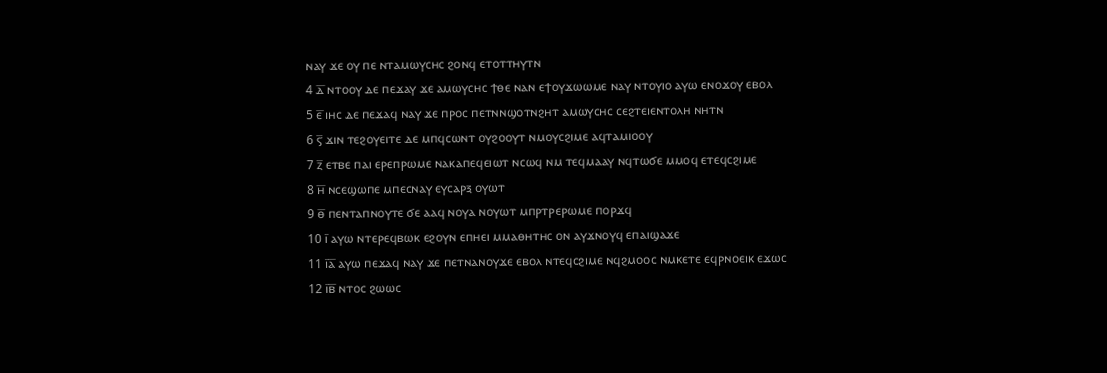ⲛⲁⲩ ϫⲉ ⲟⲩ ⲡⲉ ⲛⲧⲁⲙⲱⲩⲥⲏⲥ ϩⲟⲛϥ ⲉⲧⲟⲧⲧⲏⲩⲧⲛ
4 ⲇ̅ ⲛⲧⲟⲟⲩ ⲇⲉ ⲡⲉϫⲁⲩ ϫⲉ ⲁⲙⲱⲩⲥⲏⲥ ϯⲑⲉ ⲛⲁⲛ ⲉϯⲟⲩϫⲱⲱⲙⲉ ⲛⲁⲩ ⲛⲧⲟⲩⲓⲟ ⲁⲩⲱ ⲉⲛⲟϫⲟⲩ ⲉⲃⲟⲗ
5 ⲉ̅ ⲓⲏⲥ ⲇⲉ ⲡⲉϫⲁϥ ⲛⲁⲩ ϫⲉ ⲡⲣⲟⲥ ⲡⲉⲧⲛⲛϣⲟⲧⲛϩⲏⲧ ⲁⲙⲱⲩⲥⲏⲥ ⲥⲉϩⲧⲉⲓⲉⲛⲧⲟⲗⲏ ⲛⲏⲧⲛ
6 ⲋ̅ ϫⲓⲛ ⲧⲉϩⲟⲩⲉⲓⲧⲉ ⲇⲉ ⲙⲡϥⲥⲱⲛⲧ ⲟⲩϩⲟⲟⲩⲧ ⲛⲙⲟⲩⲥϩⲓⲙⲉ ⲁϥⲧⲁⲙⲓⲟⲟⲩ
7 ⲍ̅ ⲉⲧⲃⲉ ⲡⲁⲓ ⲉⲣⲉⲡⲣⲱⲙⲉ ⲛⲁⲕⲁⲡⲉϥⲉⲓⲱⲧ ⲛⲥⲱϥ ⲛⲙ ⲧⲉϥⲙⲁⲁⲩ ⲛϥⲧⲱϭⲉ ⲙⲙⲟϥ ⲉⲧⲉϥⲥϩⲓⲙⲉ
8 ⲏ̅ ⲛⲥⲉϣⲱⲡⲉ ⲙⲡⲉⲥⲛⲁⲩ ⲉⲩⲥⲁⲣⲝ ⲟⲩⲱⲧ
9 ⲑ̅ ⲡⲉⲛⲧⲁⲡⲛⲟⲩⲧⲉ ϭⲉ ⲁⲁϥ ⲛⲟⲩⲁ ⲛⲟⲩⲱⲧ ⲙⲡⲣⲧⲣⲉⲣⲱⲙⲉ ⲡⲟⲣϫϥ
10 ⲓ̅ ⲁⲩⲱ ⲛⲧⲉⲣⲉϥⲃⲱⲕ ⲉϩⲟⲩⲛ ⲉⲡⲏⲉⲓ ⲙⲙⲁⲑⲏⲧⲏⲥ ⲟⲛ ⲁⲩϫⲛⲟⲩϥ ⲉⲡⲁⲓϣⲁϫⲉ
11 ⲓ̅ⲁ̅ ⲁⲩⲱ ⲡⲉϫⲁϥ ⲛⲁⲩ ϫⲉ ⲡⲉⲧⲛⲁⲛⲟⲩϫⲉ ⲉⲃⲟⲗ ⲛⲧⲉϥⲥϩⲓⲙⲉ ⲛϥϩⲙⲟⲟⲥ ⲛⲙⲕⲉⲧⲉ ⲉϥⲣⲛⲟⲉⲓⲕ ⲉϫⲱⲥ
12 ⲓ̅ⲃ̅ ⲛⲧⲟⲥ ϩⲱⲱⲥ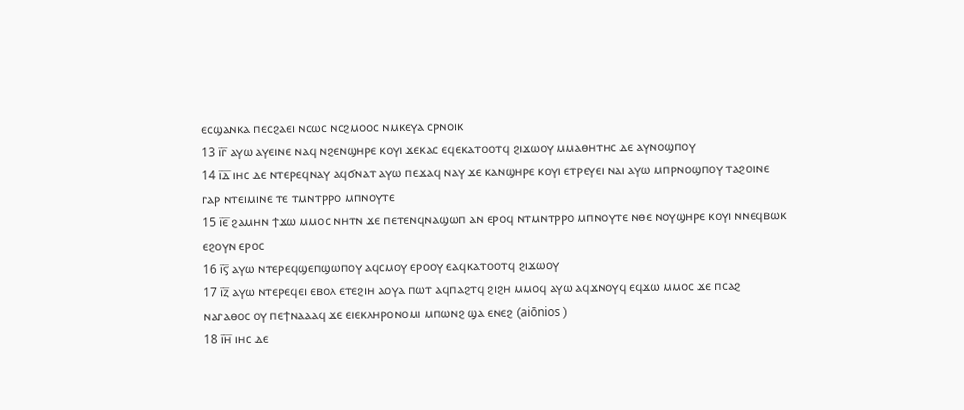ⲉⲥϣⲁⲛⲕⲁ ⲡⲉⲥϩⲁⲉⲓ ⲛⲥⲱⲥ ⲛⲥϩⲙⲟⲟⲥ ⲛⲙⲕⲉⲩⲁ ⲥⲣⲛⲟⲓⲕ
13 ⲓ̅ⲅ̅ ⲁⲩⲱ ⲁⲩⲉⲓⲛⲉ ⲛⲁϥ ⲛϩⲉⲛϣⲏⲣⲉ ⲕⲟⲩⲓ ϫⲉⲕⲁⲥ ⲉϥⲉⲕⲁⲧⲟⲟⲧϥ ϩⲓϫⲱⲟⲩ ⲙⲙⲁⲑⲏⲧⲏⲥ ⲇⲉ ⲁⲩⲛⲟϣⲡⲟⲩ
14 ⲓ̅ⲇ̅ ⲓⲏⲥ ⲇⲉ ⲛⲧⲉⲣⲉϥⲛⲁⲩ ⲁϥϭⲛⲁⲧ ⲁⲩⲱ ⲡⲉϫⲁϥ ⲛⲁⲩ ϫⲉ ⲕⲁⲛϣⲏⲣⲉ ⲕⲟⲩⲓ ⲉⲧⲣⲉⲩⲉⲓ ⲛⲁⲓ ⲁⲩⲱ ⲙⲡⲣⲛⲟϣⲡⲟⲩ ⲧⲁϩⲟⲓⲛⲉ ⲅⲁⲣ ⲛⲧⲉⲓⲙⲓⲛⲉ ⲧⲉ ⲧⲙⲛⲧⲣⲣⲟ ⲙⲡⲛⲟⲩⲧⲉ
15 ⲓ̅ⲉ̅ ϩⲁⲙⲏⲛ ϯϫⲱ ⲙⲙⲟⲥ ⲛⲏⲧⲛ ϫⲉ ⲡⲉⲧⲉⲛϥⲛⲁϣⲱⲡ ⲁⲛ ⲉⲣⲟϥ ⲛⲧⲙⲛⲧⲣⲣⲟ ⲙⲡⲛⲟⲩⲧⲉ ⲛⲑⲉ ⲛⲟⲩϣⲏⲣⲉ ⲕⲟⲩⲓ ⲛⲛⲉϥⲃⲱⲕ ⲉϩⲟⲩⲛ ⲉⲣⲟⲥ
16 ⲓ̅ⲋ̅ ⲁⲩⲱ ⲛⲧⲉⲣⲉϥϣⲉⲡϣⲱⲡⲟⲩ ⲁϥⲥⲙⲟⲩ ⲉⲣⲟⲟⲩ ⲉⲁϥⲕⲁⲧⲟⲟⲧϥ ϩⲓϫⲱⲟⲩ
17 ⲓ̅ⲍ̅ ⲁⲩⲱ ⲛⲧⲉⲣⲉϥⲉⲓ ⲉⲃⲟⲗ ⲉⲧⲉϩⲓⲏ ⲁⲟⲩⲁ ⲡⲱⲧ ⲁϥⲡⲁϩⲧϥ ϩⲓϩⲏ ⲙⲙⲟϥ ⲁⲩⲱ ⲁϥϫⲛⲟⲩϥ ⲉϥϫⲱ ⲙⲙⲟⲥ ϫⲉ ⲡⲥⲁϩ ⲛⲁⲅⲁⲑⲟⲥ ⲟⲩ ⲡⲉϯⲛⲁⲁⲁϥ ϫⲉ ⲉⲓⲉⲕⲗⲏⲣⲟⲛⲟⲙⲓ ⲙⲡⲱⲛϩ ϣⲁ ⲉⲛⲉϩ (aiōnios )
18 ⲓ̅ⲏ̅ ⲓⲏⲥ ⲇⲉ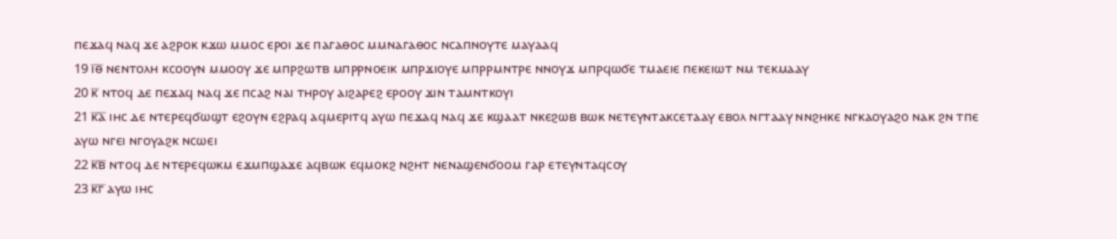ⲡⲉϫⲁϥ ⲛⲁϥ ϫⲉ ⲁϩⲣⲟⲕ ⲕϫⲱ ⲙⲙⲟⲥ ⲉⲣⲟⲓ ϫⲉ ⲡⲁⲅⲁⲑⲟⲥ ⲙⲙⲛⲁⲅⲁⲑⲟⲥ ⲛⲥⲁⲡⲛⲟⲩⲧⲉ ⲙⲁⲩⲁⲁϥ
19 ⲓ̅ⲑ̅ ⲛⲉⲛⲧⲟⲗⲏ ⲕⲥⲟⲟⲩⲛ ⲙⲙⲟⲟⲩ ϫⲉ ⲙⲡⲣϩⲱⲧⲃ ⲙⲡⲣⲣⲛⲟⲉⲓⲕ ⲙⲡⲣϫⲓⲟⲩⲉ ⲙⲡⲣⲣⲙⲛⲧⲣⲉ ⲛⲛⲟⲩϫ ⲙⲡⲣϥⲱϭⲉ ⲧⲙⲁⲉⲓⲉ ⲡⲉⲕⲉⲓⲱⲧ ⲛⲙ ⲧⲉⲕⲙⲁⲁⲩ
20 ⲕ̅ ⲛⲧⲟϥ ⲇⲉ ⲡⲉϫⲁϥ ⲛⲁϥ ϫⲉ ⲡⲥⲁϩ ⲛⲁⲓ ⲧⲏⲣⲟⲩ ⲁⲓϩⲁⲣⲉϩ ⲉⲣⲟⲟⲩ ϫⲓⲛ ⲧⲁⲙⲛⲧⲕⲟⲩⲓ
21 ⲕ̅ⲁ̅ ⲓⲏⲥ ⲇⲉ ⲛⲧⲉⲣⲉϥϭⲱϣⲧ ⲉϩⲟⲩⲛ ⲉϩⲣⲁϥ ⲁϥⲙⲉⲣⲓⲧϥ ⲁⲩⲱ ⲡⲉϫⲁϥ ⲛⲁϥ ϫⲉ ⲕϣⲁⲁⲧ ⲛⲕⲉϩⲱⲃ ⲃⲱⲕ ⲛⲉⲧⲉⲩⲛⲧⲁⲕⲥⲉⲧⲁⲁⲩ ⲉⲃⲟⲗ ⲛⲅⲧⲁⲁⲩ ⲛⲛϩⲏⲕⲉ ⲛⲅⲕⲁⲟⲩⲁϩⲟ ⲛⲁⲕ ϩⲛ ⲧⲡⲉ ⲁⲩⲱ ⲛⲅⲉⲓ ⲛⲅⲟⲩⲁϩⲕ ⲛⲥⲱⲉⲓ
22 ⲕ̅ⲃ̅ ⲛⲧⲟϥ ⲇⲉ ⲛⲧⲉⲣⲉϥⲱⲕⲙ ⲉϫⲙⲡϣⲁϫⲉ ⲁϥⲃⲱⲕ ⲉϥⲙⲟⲕϩ ⲛϩⲏⲧ ⲛⲉⲛⲁϣⲉⲛϭⲟⲟⲙ ⲅⲁⲣ ⲉⲧⲉⲩⲛⲧⲁϥⲥⲟⲩ
23 ⲕ̅ⲅ̅ ⲁⲩⲱ ⲓⲏⲥ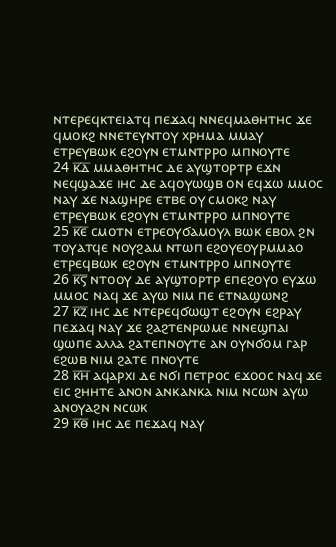ⲛⲧⲉⲣⲉϥⲕⲧⲉⲓⲁⲧϥ ⲡⲉϫⲁϥ ⲛⲛⲉϥⲙⲁⲑⲏⲧⲏⲥ ϫⲉ ϥⲙⲟⲕϩ ⲛⲛⲉⲧⲉⲩⲛⲧⲟⲩ ⲭⲣⲏⲙⲁ ⲙⲙⲁⲩ ⲉⲧⲣⲉⲩⲃⲱⲕ ⲉϩⲟⲩⲛ ⲉⲧⲙⲛⲧⲣⲣⲟ ⲙⲡⲛⲟⲩⲧⲉ
24 ⲕ̅ⲇ̅ ⲙⲙⲁⲑⲏⲧⲏⲥ ⲇⲉ ⲁⲩϣⲧⲟⲣⲧⲣ ⲉϫⲛ ⲛⲉϥϣⲁϫⲉ ⲓⲏⲥ ⲇⲉ ⲁϥⲟⲩⲱϣⲃ ⲟⲛ ⲉϥϫⲱ ⲙⲙⲟⲥ ⲛⲁⲩ ϫⲉ ⲛⲁϣⲏⲣⲉ ⲉⲧⲃⲉ ⲟⲩ ⲥⲙⲟⲕϩ ⲛⲁⲩ ⲉⲧⲣⲉⲩⲃⲱⲕ ⲉϩⲟⲩⲛ ⲉⲧⲙⲛⲧⲣⲣⲟ ⲙⲡⲛⲟⲩⲧⲉ
25 ⲕ̅ⲉ̅ ⲥⲙⲟⲧⲛ ⲉⲧⲣⲉⲟⲩϭⲁⲙⲟⲩⲗ ⲃⲱⲕ ⲉⲃⲟⲗ ϩⲛ ⲧⲟⲩⲁⲧϥⲉ ⲛⲟⲩϩⲁⲙ ⲛⲧⲱⲡ ⲉϩⲟⲩⲉⲟⲩⲣⲙⲙⲁⲟ ⲉⲧⲣⲉϥⲃⲱⲕ ⲉϩⲟⲩⲛ ⲉⲧⲙⲛⲧⲣⲣⲟ ⲙⲡⲛⲟⲩⲧⲉ
26 ⲕ̅ⲋ̅ ⲛⲧⲟⲟⲩ ⲇⲉ ⲁⲩϣⲧⲟⲣⲧⲣ ⲉⲡⲉϩⲟⲩⲟ ⲉⲩϫⲱ ⲙⲙⲟⲥ ⲛⲁϥ ϫⲉ ⲁⲩⲱ ⲛⲓⲙ ⲡⲉ ⲉⲧⲛⲁϣⲱⲛϩ
27 ⲕ̅ⲍ̅ ⲓⲏⲥ ⲇⲉ ⲛⲧⲉⲣⲉϥϭⲱϣⲧ ⲉϩⲟⲩⲛ ⲉϩⲣⲁⲩ ⲡⲉϫⲁϥ ⲛⲁⲩ ϫⲉ ϩⲁϩⲧⲉⲛⲣⲱⲙⲉ ⲛⲛⲉϣⲡⲁⲓ ϣⲱⲡⲉ ⲁⲗⲗⲁ ϩⲁⲧⲉⲡⲛⲟⲩⲧⲉ ⲁⲛ ⲟⲩⲛϭⲟⲙ ⲅⲁⲣ ⲉϩⲱⲃ ⲛⲓⲙ ϩⲁⲧⲉ ⲡⲛⲟⲩⲧⲉ
28 ⲕ̅ⲏ̅ ⲁϥⲁⲣⲭⲓ ⲇⲉ ⲛϭⲓ ⲡⲉⲧⲣⲟⲥ ⲉϫⲟⲟⲥ ⲛⲁϥ ϫⲉ ⲉⲓⲥ ϩⲏⲏⲧⲉ ⲁⲛⲟⲛ ⲁⲛⲕⲁⲛⲕⲁ ⲛⲓⲙ ⲛⲥⲱⲛ ⲁⲩⲱ ⲁⲛⲟⲩⲁϩⲛ ⲛⲥⲱⲕ
29 ⲕ̅ⲑ̅ ⲓⲏⲥ ⲇⲉ ⲡⲉϫⲁϥ ⲛⲁⲩ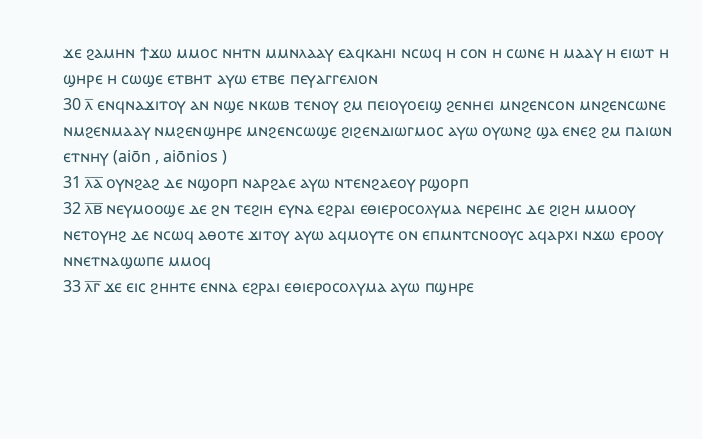ϫⲉ ϩⲁⲙⲏⲛ ϯϫⲱ ⲙⲙⲟⲥ ⲛⲏⲧⲛ ⲙⲙⲛⲗⲁⲁⲩ ⲉⲁϥⲕⲁⲏⲓ ⲛⲥⲱϥ ⲏ ⲥⲟⲛ ⲏ ⲥⲱⲛⲉ ⲏ ⲙⲁⲁⲩ ⲏ ⲉⲓⲱⲧ ⲏ ϣⲏⲣⲉ ⲏ ⲥⲱϣⲉ ⲉⲧⲃⲏⲧ ⲁⲩⲱ ⲉⲧⲃⲉ ⲡⲉⲩⲁⲅⲅⲉⲗⲓⲟⲛ
30 ⲗ̅ ⲉⲛϥⲛⲁϫⲓⲧⲟⲩ ⲁⲛ ⲛϣⲉ ⲛⲕⲱⲃ ⲧⲉⲛⲟⲩ ϩⲙ ⲡⲉⲓⲟⲩⲟⲉⲓϣ ϩⲉⲛⲏⲉⲓ ⲙⲛϩⲉⲛⲥⲟⲛ ⲙⲛϩⲉⲛⲥⲱⲛⲉ ⲛⲙϩⲉⲛⲙⲁⲁⲩ ⲛⲙϩⲉⲛϣⲏⲣⲉ ⲙⲛϩⲉⲛⲥⲱϣⲉ ϩⲓϩⲉⲛⲇⲓⲱⲅⲙⲟⲥ ⲁⲩⲱ ⲟⲩⲱⲛϩ ϣⲁ ⲉⲛⲉϩ ϩⲙ ⲡⲁⲓⲱⲛ ⲉⲧⲛⲏⲩ (aiōn , aiōnios )
31 ⲗ̅ⲁ̅ ⲟⲩⲛϩⲁϩ ⲇⲉ ⲛϣⲟⲣⲡ ⲛⲁⲣϩⲁⲉ ⲁⲩⲱ ⲛⲧⲉⲛϩⲁⲉⲟⲩ ⲣϣⲟⲣⲡ
32 ⲗ̅ⲃ̅ ⲛⲉⲩⲙⲟⲟϣⲉ ⲇⲉ ϩⲛ ⲧⲉϩⲓⲏ ⲉⲩⲛⲁ ⲉϩⲣⲁⲓ ⲉⲑⲓⲉⲣⲟⲥⲟⲗⲩⲙⲁ ⲛⲉⲣⲉⲓⲏⲥ ⲇⲉ ϩⲓϩⲏ ⲙⲙⲟⲟⲩ ⲛⲉⲧⲟⲩⲏϩ ⲇⲉ ⲛⲥⲱϥ ⲁⲑⲟⲧⲉ ϫⲓⲧⲟⲩ ⲁⲩⲱ ⲁϥⲙⲟⲩⲧⲉ ⲟⲛ ⲉⲡⲙⲛⲧⲥⲛⲟⲟⲩⲥ ⲁϥⲁⲣⲭⲓ ⲛϫⲱ ⲉⲣⲟⲟⲩ ⲛⲛⲉⲧⲛⲁϣⲱⲡⲉ ⲙⲙⲟϥ
33 ⲗ̅ⲅ̅ ϫⲉ ⲉⲓⲥ ϩⲏⲏⲧⲉ ⲉⲛⲛⲁ ⲉϩⲣⲁⲓ ⲉⲑⲓⲉⲣⲟⲥⲟⲗⲩⲙⲁ ⲁⲩⲱ ⲡϣⲏⲣⲉ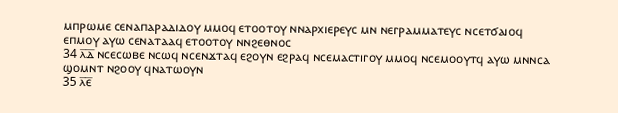ⲙⲡⲣⲱⲙⲉ ⲥⲉⲛⲁⲡⲁⲣⲁⲇⲓⲇⲟⲩ ⲙⲙⲟϥ ⲉⲧⲟⲟⲧⲟⲩ ⲛⲛⲁⲣⲭⲓⲉⲣⲉⲩⲥ ⲙⲛ ⲛⲉⲅⲣⲁⲙⲙⲁⲧⲉⲩⲥ ⲛⲥⲉⲧϭⲁⲓⲟϥ ⲉⲡⲙⲟⲩ ⲁⲩⲱ ⲥⲉⲛⲁⲧⲁⲁϥ ⲉⲧⲟⲟⲧⲟⲩ ⲛⲛϩⲉⲑⲛⲟⲥ
34 ⲗ̅ⲇ̅ ⲛⲥⲉⲥⲱⲃⲉ ⲛⲥⲱϥ ⲛⲥⲉⲛϫⲧⲁϥ ⲉϩⲟⲩⲛ ⲉϩⲣⲁϥ ⲛⲥⲉⲙⲁⲥⲧⲓⲅⲟⲩ ⲙⲙⲟϥ ⲛⲥⲉⲙⲟⲟⲩⲧϥ ⲁⲩⲱ ⲙⲛⲛⲥⲁ ϣⲟⲙⲛⲧ ⲛϩⲟⲟⲩ ϥⲛⲁⲧⲱⲟⲩⲛ
35 ⲗ̅ⲉ̅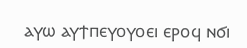ⲁⲩⲱ ⲁⲩϯⲡⲉⲩⲟⲩⲟⲉⲓ ⲉⲣⲟϥ ⲛϭⲓ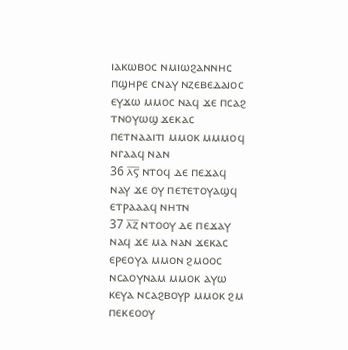ⲓⲁⲕⲱⲃⲟⲥ ⲛⲙⲓⲱϩⲁⲛⲛⲏⲥ ⲡϣⲏⲣⲉ ⲥⲛⲁⲩ ⲛⲍⲉⲃⲉⲇⲁⲓⲟⲥ ⲉⲩϫⲱ ⲙⲙⲟⲥ ⲛⲁϥ ϫⲉ ⲡⲥⲁϩ ⲧⲛⲟⲩⲱϣ ϫⲉⲕⲁⲥ ⲡⲉⲧⲛⲁⲁⲓⲧⲓ ⲙⲙⲟⲕ ⲙⲙⲙⲟϥ ⲛⲅⲁⲁϥ ⲛⲁⲛ
36 ⲗ̅ⲋ̅ ⲛⲧⲟϥ ⲇⲉ ⲡⲉϫⲁϥ ⲛⲁⲩ ϫⲉ ⲟⲩ ⲡⲉⲧⲉⲧⲟⲩⲁϣϥ ⲉⲧⲣⲁⲁⲁϥ ⲛⲏⲧⲛ
37 ⲗ̅ⲍ̅ ⲛⲧⲟⲟⲩ ⲇⲉ ⲡⲉϫⲁⲩ ⲛⲁϥ ϫⲉ ⲙⲁ ⲛⲁⲛ ϫⲉⲕⲁⲥ ⲉⲣⲉⲟⲩⲁ ⲙⲙⲟⲛ ϩⲙⲟⲟⲥ ⲛⲥⲁⲟⲩⲛⲁⲙ ⲙⲙⲟⲕ ⲁⲩⲱ ⲕⲉⲩⲁ ⲛⲥⲁϩⲃⲟⲩⲣ ⲙⲙⲟⲕ ϩⲙ ⲡⲉⲕⲉⲟⲟⲩ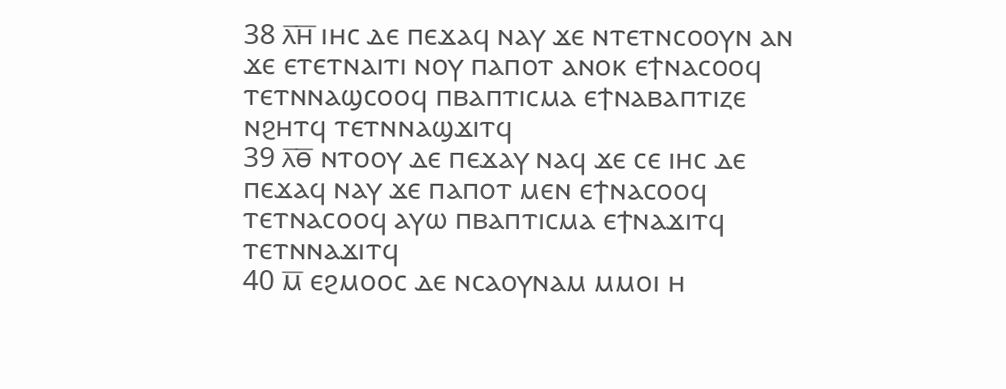38 ⲗ̅ⲏ̅ ⲓⲏⲥ ⲇⲉ ⲡⲉϫⲁϥ ⲛⲁⲩ ϫⲉ ⲛⲧⲉⲧⲛⲥⲟⲟⲩⲛ ⲁⲛ ϫⲉ ⲉⲧⲉⲧⲛⲁⲓⲧⲓ ⲛⲟⲩ ⲡⲁⲡⲟⲧ ⲁⲛⲟⲕ ⲉϯⲛⲁⲥⲟⲟϥ ⲧⲉⲧⲛⲛⲁϣⲥⲟⲟϥ ⲡⲃⲁⲡⲧⲓⲥⲙⲁ ⲉϯⲛⲁⲃⲁⲡⲧⲓⲍⲉ ⲛϩⲏⲧϥ ⲧⲉⲧⲛⲛⲁϣϫⲓⲧϥ
39 ⲗ̅ⲑ̅ ⲛⲧⲟⲟⲩ ⲇⲉ ⲡⲉϫⲁⲩ ⲛⲁϥ ϫⲉ ⲥⲉ ⲓⲏⲥ ⲇⲉ ⲡⲉϫⲁϥ ⲛⲁⲩ ϫⲉ ⲡⲁⲡⲟⲧ ⲙⲉⲛ ⲉϯⲛⲁⲥⲟⲟϥ ⲧⲉⲧⲛⲁⲥⲟⲟϥ ⲁⲩⲱ ⲡⲃⲁⲡⲧⲓⲥⲙⲁ ⲉϯⲛⲁϫⲓⲧϥ ⲧⲉⲧⲛⲛⲁϫⲓⲧϥ
40 ⲙ̅ ⲉϩⲙⲟⲟⲥ ⲇⲉ ⲛⲥⲁⲟⲩⲛⲁⲙ ⲙⲙⲟⲓ ⲏ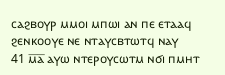ⲥⲁϩⲃⲟⲩⲣ ⲙⲙⲟⲓ ⲙⲡⲱⲓ ⲁⲛ ⲡⲉ ⲉⲧⲁⲁϥ ϩⲉⲛⲕⲟⲟⲩⲉ ⲛⲉ ⲛⲧⲁⲩⲥⲃⲧⲱⲧϥ ⲛⲁⲩ
41 ⲙ̅ⲁ̅ ⲁⲩⲱ ⲛⲧⲉⲣⲟⲩⲥⲱⲧⲙ ⲛϭⲓ ⲡⲙⲏⲧ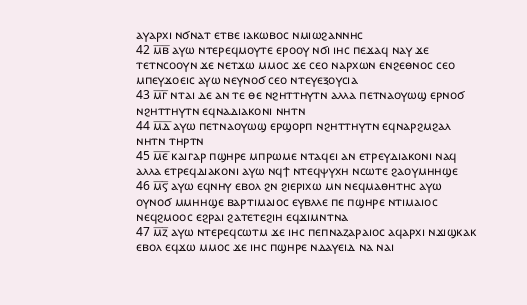ⲁⲩⲁⲣⲭⲓ ⲛϭⲛⲁⲧ ⲉⲧⲃⲉ ⲓⲁⲕⲱⲃⲟⲥ ⲛⲙⲓⲱϩⲁⲛⲛⲏⲥ
42 ⲙ̅ⲃ̅ ⲁⲩⲱ ⲛⲧⲉⲣⲉϥⲙⲟⲩⲧⲉ ⲉⲣⲟⲟⲩ ⲛϭⲓ ⲓⲏⲥ ⲡⲉϫⲁϥ ⲛⲁⲩ ϫⲉ ⲧⲉⲧⲛⲥⲟⲟⲩⲛ ϫⲉ ⲛⲉⲧϫⲱ ⲙⲙⲟⲥ ϫⲉ ⲥⲉⲟ ⲛⲁⲣⲭⲱⲛ ⲉⲛϩⲉⲑⲛⲟⲥ ⲥⲉⲟ ⲙⲡⲉⲩϫⲟⲉⲓⲥ ⲁⲩⲱ ⲛⲉⲩⲛⲟϭ ⲥⲉⲟ ⲛⲧⲉⲩⲉⲝⲟⲩⲥⲓⲁ
43 ⲙ̅ⲅ̅ ⲛⲧⲁⲓ ⲇⲉ ⲁⲛ ⲧⲉ ⲑⲉ ⲛϩⲏⲧⲧⲏⲩⲧⲛ ⲁⲗⲗⲁ ⲡⲉⲧⲛⲁⲟⲩⲱϣ ⲉⲣⲛⲟϭ ⲛϩⲏⲧⲧⲏⲩⲧⲛ ⲉϥⲛⲁⲇⲓⲁⲕⲟⲛⲓ ⲛⲏⲧⲛ
44 ⲙ̅ⲇ̅ ⲁⲩⲱ ⲡⲉⲧⲛⲁⲟⲩⲱϣ ⲉⲣϣⲟⲣⲡ ⲛϩⲏⲧⲧⲏⲩⲧⲛ ⲉϥⲛⲁⲣϩⲙϩⲁⲗ ⲛⲏⲧⲛ ⲧⲏⲣⲧⲛ
45 ⲙ̅ⲉ̅ ⲕⲁⲓⲅⲁⲣ ⲡϣⲏⲣⲉ ⲙⲡⲣⲱⲙⲉ ⲛⲧⲁϥⲉⲓ ⲁⲛ ⲉⲧⲣⲉⲩⲇⲓⲁⲕⲟⲛⲓ ⲛⲁϥ ⲁⲗⲗⲁ ⲉⲧⲣⲉϥⲇⲓⲁⲕⲟⲛⲓ ⲁⲩⲱ ⲛϥϯ ⲛⲧⲉϥⲯⲩⲭⲏ ⲛⲥⲱⲧⲉ ϩⲁⲟⲩⲙⲏⲏϣⲉ
46 ⲙ̅ⲋ̅ ⲁⲩⲱ ⲉϥⲛⲏⲩ ⲉⲃⲟⲗ ϩⲛ ϩⲓⲉⲣⲓⲭⲱ ⲙⲛ ⲛⲉϥⲙⲁⲑⲏⲧⲏⲥ ⲁⲩⲱ ⲟⲩⲛⲟϭ ⲙⲙⲏⲏϣⲉ ⲃⲁⲣⲧⲓⲙⲁⲓⲟⲥ ⲉⲩⲃⲗⲗⲉ ⲡⲉ ⲡϣⲏⲣⲉ ⲛⲧⲓⲙⲁⲓⲟⲥ ⲛⲉϥϩⲙⲟⲟⲥ ⲉϩⲣⲁⲓ ϩⲁⲧⲉⲧⲉϩⲓⲏ ⲉϥϫⲓⲙⲛⲧⲛⲁ
47 ⲙ̅ⲍ̅ ⲁⲩⲱ ⲛⲧⲉⲣⲉϥⲥⲱⲧⲙ ϫⲉ ⲓⲏⲥ ⲡⲉⲡⲛⲁⲍⲁⲣⲁⲓⲟⲥ ⲁϥⲁⲣⲭⲓ ⲛϫⲓϣⲕⲁⲕ ⲉⲃⲟⲗ ⲉϥϫⲱ ⲙⲙⲟⲥ ϫⲉ ⲓⲏⲥ ⲡϣⲏⲣⲉ ⲛⲇⲁⲩⲉⲓⲇ ⲛⲁ ⲛⲁⲓ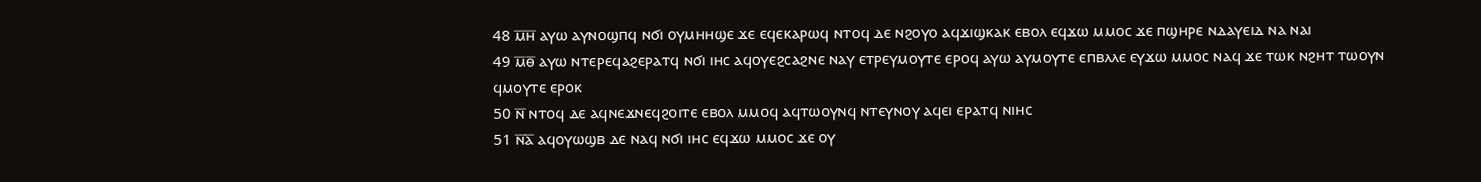48 ⲙ̅ⲏ̅ ⲁⲩⲱ ⲁⲩⲛⲟϣⲡϥ ⲛϭⲓ ⲟⲩⲙⲏⲏϣⲉ ϫⲉ ⲉϥⲉⲕⲁⲣⲱϥ ⲛⲧⲟϥ ⲇⲉ ⲛϩⲟⲩⲟ ⲁϥϫⲓϣⲕⲁⲕ ⲉⲃⲟⲗ ⲉϥϫⲱ ⲙⲙⲟⲥ ϫⲉ ⲡϣⲏⲣⲉ ⲛⲇⲁⲩⲉⲓⲇ ⲛⲁ ⲛⲁⲓ
49 ⲙ̅ⲑ̅ ⲁⲩⲱ ⲛⲧⲉⲣⲉϥⲁϩⲉⲣⲁⲧϥ ⲛϭⲓ ⲓⲏⲥ ⲁϥⲟⲩⲉϩⲥⲁϩⲛⲉ ⲛⲁⲩ ⲉⲧⲣⲉⲩⲙⲟⲩⲧⲉ ⲉⲣⲟϥ ⲁⲩⲱ ⲁⲩⲙⲟⲩⲧⲉ ⲉⲡⲃⲗⲗⲉ ⲉⲩϫⲱ ⲙⲙⲟⲥ ⲛⲁϥ ϫⲉ ⲧⲱⲕ ⲛϩⲏⲧ ⲧⲱⲟⲩⲛ ϥⲙⲟⲩⲧⲉ ⲉⲣⲟⲕ
50 ⲛ̅ ⲛⲧⲟϥ ⲇⲉ ⲁϥⲛⲉϫⲛⲉϥϩⲟⲓⲧⲉ ⲉⲃⲟⲗ ⲙⲙⲟϥ ⲁϥⲧⲱⲟⲩⲛϥ ⲛⲧⲉⲩⲛⲟⲩ ⲁϥⲉⲓ ⲉⲣⲁⲧϥ ⲛⲓⲏⲥ
51 ⲛ̅ⲁ̅ ⲁϥⲟⲩⲱϣⲃ ⲇⲉ ⲛⲁϥ ⲛϭⲓ ⲓⲏⲥ ⲉϥϫⲱ ⲙⲙⲟⲥ ϫⲉ ⲟⲩ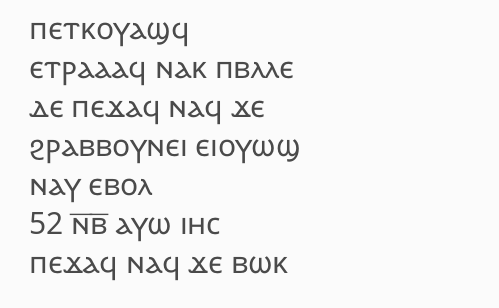ⲡⲉⲧⲕⲟⲩⲁϣϥ ⲉⲧⲣⲁⲁⲁϥ ⲛⲁⲕ ⲡⲃⲗⲗⲉ ⲇⲉ ⲡⲉϫⲁϥ ⲛⲁϥ ϫⲉ ϩⲣⲁⲃⲃⲟⲩⲛⲉⲓ ⲉⲓⲟⲩⲱϣ ⲛⲁⲩ ⲉⲃⲟⲗ
52 ⲛ̅ⲃ̅ ⲁⲩⲱ ⲓⲏⲥ ⲡⲉϫⲁϥ ⲛⲁϥ ϫⲉ ⲃⲱⲕ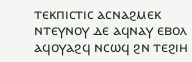ⲧⲉⲕⲡⲓⲥⲧⲓⲥ ⲁⲥⲛⲁϩⲙⲉⲕ ⲛⲧⲉⲩⲛⲟⲩ ⲇⲉ ⲁϥⲛⲁⲩ ⲉⲃⲟⲗ ⲁϥⲟⲩⲁϩϥ ⲛⲥⲱϥ ϩⲛ ⲧⲉϩⲓⲏ